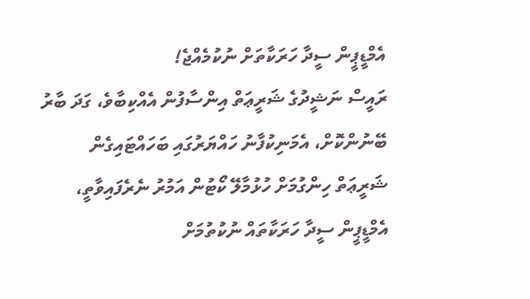އެމްޑީޕީން ސީދާ ހަރަކާތަށް ނުކުމެއްޖެ!
ރައީސް ނަޝީދުގެ ޝަރީޢަތް އިންސާފުން އެއްކިބާވެ، ގަދަ ބާރު ބޭނުންކޮށް، އެމަނިކުފާނު ހައްޔަރުގައި ބަހައްޓައިގެން ޝަރީޢަތް ހިންގުމަށް ހުޅުމާލޭ ކޯޓުން އަމުރު ނެރެފައިވާތީ، އެމްޑީޕީން ސީދާ ހަރަކާތައް ނުކުތުމަށް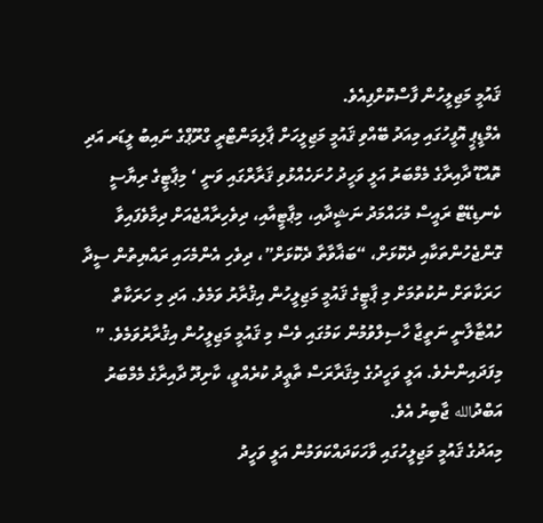ޤައުމީ މަޖިލީހުން ފާސްކޮށްފިއެވެ.
އެމްޑީޕީ އޮފީހުގައި މިއަދު ބޭއްވި ޤައުމީ މަޖިލީހަށް ޕާލިމަންޓްރީ ގްރޫޕްގެ ނައިބު ލީޑަރ އަދި ތޮއްޑޫ ދާއިރާގެ މެމްބަރު އަލީ ވަހީދު ހުށަހެއްޅުވި ޤަރާރްގައި ވަނީ ‘ މިޕާޓީގެ ރިޔާސީ ކެނޑިޑޭޓް ރައީސް މުހައްމަދު ނަޝީދާއި، މިޕާޓީއާއި، ދިވެހިރާއްޖެއަށް ދިމާވެފައިވާ ގޮންޖެހުންތަކާއި ދެކޮޅަށް، “ބަޣާވާތާ ދެކޮޅަށް”، ދިވެހި އެންމެހައި ރައްޔިތުން ސީދާ ހަރަކާތަށް ނުކުތުމަށް މި ޕާޓީގެ ޤައުމީ މަޖިލީހުން އިޤުރާރު ވަމެވެ. އަދި މި ހަރަކާތް ހުއްޓާލާނީ ނަތީޖާ ހާސިލްވުމުން ކަމުގައި ވެސް މި ޤައުމީ މަޖިލީހުން އިޤުރާރުވަމެވެ. ” މިފަދައިންނެވެ. އަލީ ވަހީދުގެ މިޤަރާރަސް ތާޢީދު ކުރެއްވީ، ކާށިދޫ ދާއިރާގެ މެމްބަރު އަބްދުالله ޖާބިރު އެވެ.
މިއަދުގެ ޤައުމީ މަޖިލީހުގައި ވާހަކަދައްކަވަމުން އަލީ ވަހީދު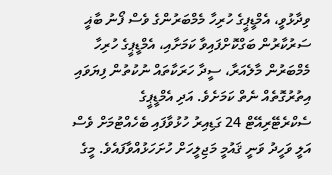ވިދާޅުވީ، އެމްޑީޕީގެ ހުރިހާ މެމްބަރުންގެ ވެސް ފޯނު ބާޣީ ސަރުކާރުން ބަގްކޮށްފައިވާ ކަމަށާއި، އެމްޑީޕީގެ ހުރިހާ މެމްބަރުން މާލެއަރާ، ސީދާ ހަރަކާތައް ނުކުތުން ފިޔަވައި އިތުރުގޮތެއް ނެތް ކަމަށެވެ. އަދި އެމްޑީޕީގެ ސެކްރެޓޭރިއޭޓް 24 ގަޑިއިރު ހުޅުވާފައި ބެހެއްޓުމަށް ވެސް އަލީ ވަހީދު ވަނީ ޤައުމީ މަޖިލީހަށް ހުށަހަޅުއްވާފައެވެ. މީގެ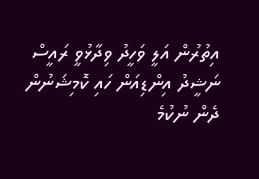އިތުރުން އަލީ ވަހީދު ވިދާޅުވީ ރައީސް ނަޝީދު އިންޑިއަން ހައި ކޮމިޝަނުން ދެން ނުކުމެ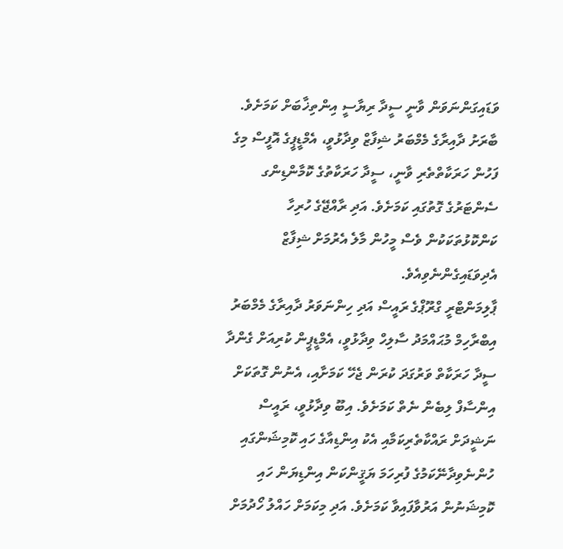ވަޑައިގަންނަވަން ވާނީ ސީދާ ރިޔާސީ އިންތިޚާބަށް ކަމަށެވެ.
ބާރަށު ދާއިރާގެ މެމްބަރު ޝިފާޒް ވިދާޅުވީ، އެމްޑީޕީގެ އޮފީސް މިގެ ފަހުން ހަރަކާތްތެރި ވާނީ، ސީދާ ހަރަކާތުގެ ކޮމާންޑިންގ ސެންޓަރުގެ ގޮތުގައި ކަމަށެވެ. އަދި ރާއްޖޭގެ ހުރިހާ ކަންކޮޅުތަކަކުން ވެސް މީހުން މާލެ އެރުމަށް ޝިފާޒް އެދިވަޑައިގެންނެވިއެވެ.
ޕާލިމަންޓްރީ ގްރޫޕްގެ ރައީސް އަދި ހިންނަވަރު ދާއިރާގެ މެމްބަރު އިބްރާހިމް މުޙައްމަދު ސާލިހް ވިދާޅުވީ، އެމްޑީޕީން ކުރިއަށް ގެންދާ ސީދާ ހަރަކާތް ވަރުގަދަ ކުރަން ޖެހޭ ކަމަށާއި، އެނުން ގޮތަކަށް އިންސާފް ލިބެން ނެތް ކަމަށެވެ. އިބޫ ވިދާޅުވީ، ރައީސް ނަޝީދަށް ރައްކާތެރިކަމާއި އެކު އިންޑިއާގެ ހައި ކޮމިޝަންގައި ހުންނެވިދާނޭކަމުގެ ފުރިހަމަ ޔަޤީންކަން އިންޑިޔަން ހައި ކޮމިޝަނުން އަރުވާފައިވާ ކަމަށެވެ. އަދި މިކަމަށް ހައްލު ހޯދުމަށް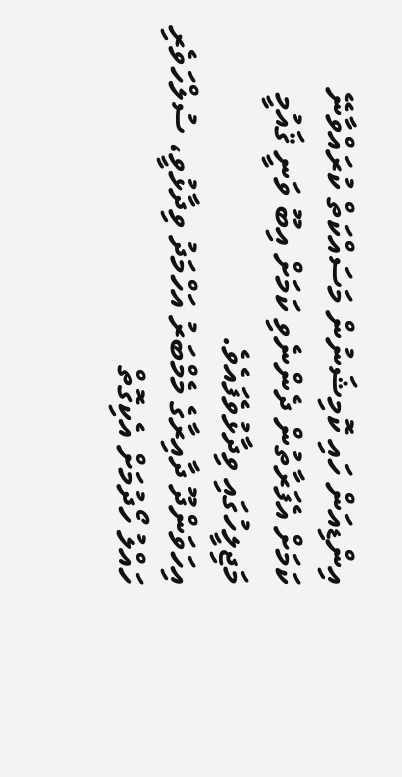އިންޑިއަން ހައި ކޮމިޝަނުން މަސައްކަތް ކުރައްވާނޭ ކަމަށް އެފަރާތުން ދެންނެވި ކަމަށް އިބޫ ވަނީ ޤައުމީ މަޖިލީހުގައި ވިދާޅުވެފައެވެ.
އިހަވަންދޫ ދާއިރާގެ މެމްބަރު އަހްމަދު ވިދާޅުވީ، ސުލްހަވެރި ހައްލު ހޯދުމަށް އެކިގޮތް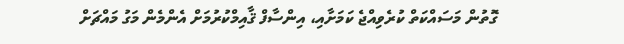ގޮތުން މަސައްކަތް ކުރެވިއްޖެ ކަމަށާއި، އިންސާފް ޤާއިމްކުރުމަށް އެންމެން މަގު މައްޗަށް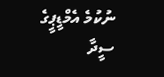ނުކުމެ އެމްޑީޕީގެ ސީދާ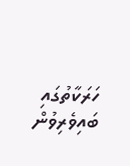ހަރަކާތުގައި ބައިވެރިވުން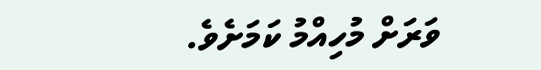ވަރަށް މުހިއްމު ކަމަށެވެ.